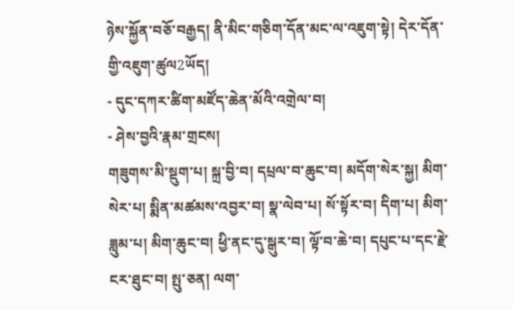ཉེས་སྐྱོན་བཅོ་བརྒྱད། ནི་མིང་གཅིག་དོན་མང་ལ་འཇུག་སྟེ། དེར་དོན་གྱི་འཇུག་ཚུལ2ཡོད།
- དུང་དཀར་ཚིག་མཛོད་ཆེན་མོའི་འགྲེལ་བ།
- ཤེས་བྱའི་རྣམ་གྲངས།
གཟུགས་མི་སྡུག་པ། སྐྲ་བྱི་བ། དཔྲལ་བ་ཆུང་བ། མདོག་སེར་སྐྱ། མིག་སེར་པ། སྨིན་མཚམས་འབྱར་བ། སྣ་ལེབ་པ། སོ་སྟོར་བ། དིག་པ། མིག་ཟླུམ་པ། མིག་ཆུང་བ། ཕྱི་ནང་དུ་སྒུར་བ། ལྟོ་བ་ཆེ་བ། དཔུང་པ་དང་རྗེ་ངར་ཐུང་བ། སྤུ་ཅན། ལག་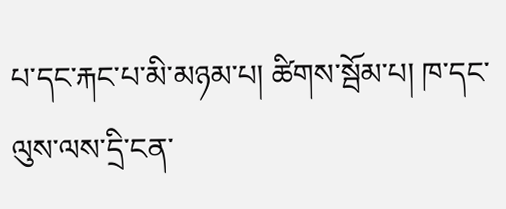པ་དང་རྐང་པ་མི་མཉམ་པ། ཚིགས་སྦོམ་པ། ཁ་དང་ལུས་ལས་དྲི་ངན་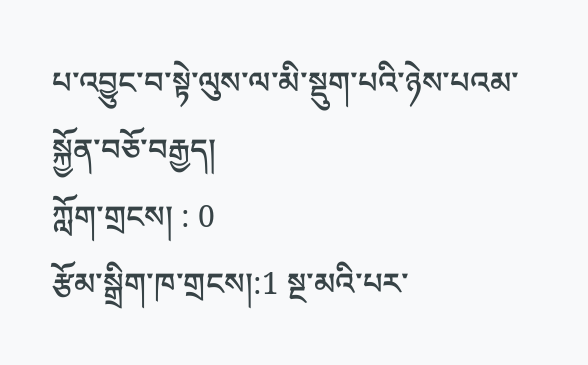པ་འབྱུང་བ་སྟེ་ལུས་ལ་མི་སྡུག་པའི་ཉེས་པའམ་སྐྱོན་བཅོ་བརྒྱད།
ཀློག་གྲངས། : 0
རྩོམ་སྒྲིག་ཁ་གྲངས།:1 སྔ་མའི་པར་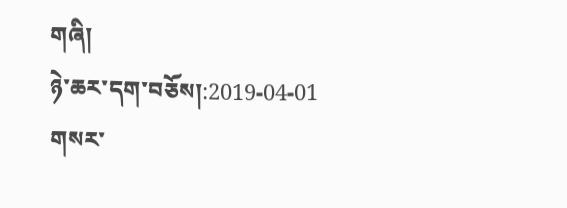གཞི།
ཉེ་ཆར་དག་བཅོས།:2019-04-01
གསར་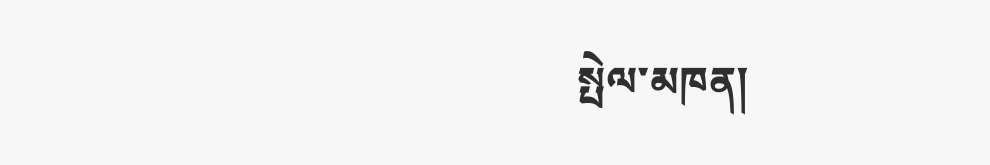སྤེལ་མཁན།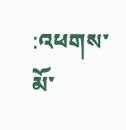:འཕགས་མོ་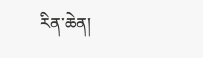རིན་ཆེན།